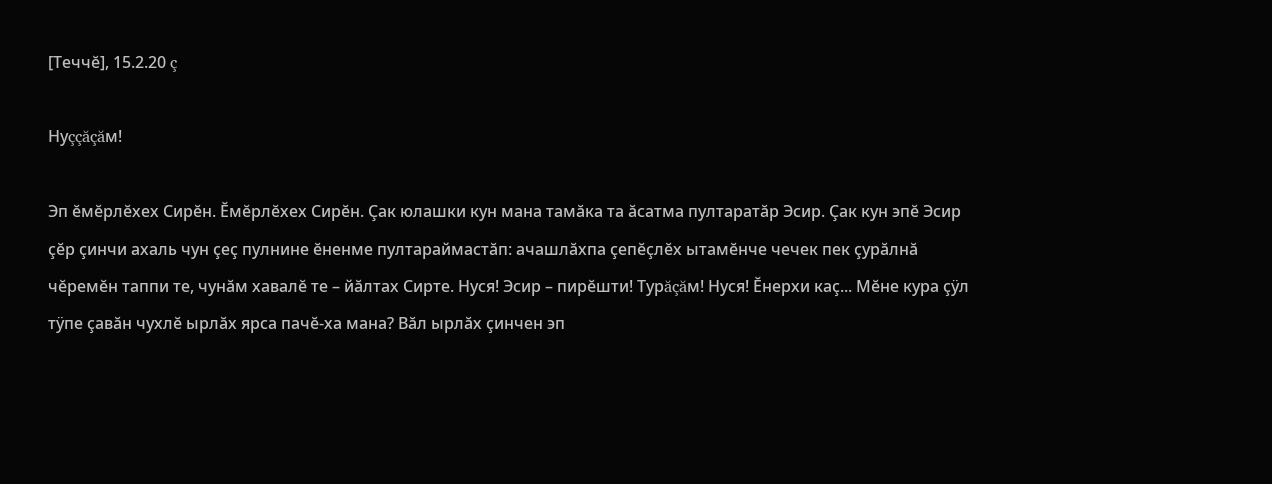[Теччĕ], 15.2.20 ç

Нуççăçăм!

Эп ĕмĕрлĕхех Сирĕн. Ĕмĕрлĕхех Сирĕн. Çак юлашки кун мана тамăка та ăсатма пултаратăр Эсир. Çак кун эпĕ Эсир çĕр çинчи ахаль чун çеç пулнине ĕненме пултараймастăп: ачашлăхпа çепĕçлĕх ытамĕнче чечек пек çурăлнă чĕремĕн таппи те, чунăм хавалĕ те – йăлтах Сирте. Нуся! Эсир – пирĕшти! Турăçăм! Нуся! Ĕнерхи каç... Мĕне кура çÿл тÿпе çавăн чухлĕ ырлăх ярса пачĕ-ха мана? Вăл ырлăх çинчен эп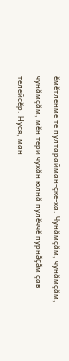ĕмĕтленме те пултарайман-çке-ха. Чунăмçăм, чунăмçăм, чунăмçăм, мĕн тери чухăн юлнă пулĕччĕ пурнăçăм çав телейсĕр. Нуся, ман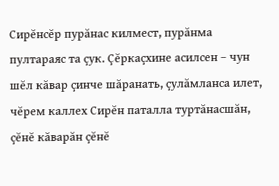Сирĕнсĕр пурăнас килмест, пурăнма пултараяс та çук. Çĕркаçхине асилсен – чун шĕл кăвар çинче шăранать, çулăмланса илет, чĕрем каллех Сирĕн паталла туртăнасшăн, çĕнĕ кăварăн çĕнĕ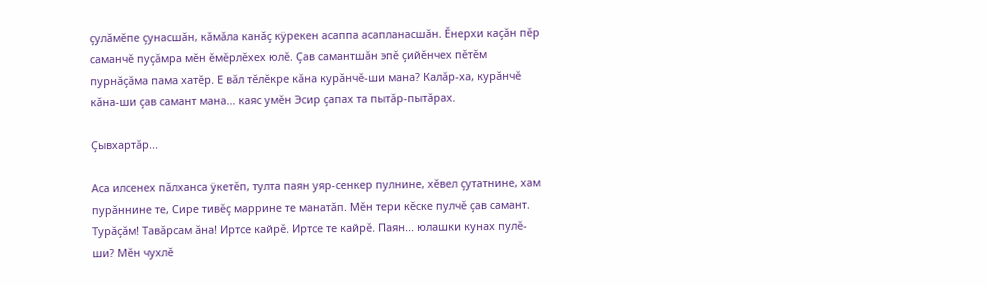çулăмĕпе çунасшăн, кăмăла канăç кÿрекен асаппа асапланасшăн. Ĕнерхи каçăн пĕр саманчĕ пуçăмра мĕн ĕмĕрлĕхех юлĕ. Çав самантшăн эпĕ çийĕнчех пĕтĕм пурнăçăма пама хатĕр. Е вăл тĕлĕкре кăна курăнчĕ-ши мана? Калăр-ха, курăнчĕ кăна-ши çав самант мана... каяс умĕн Эсир çапах та пытăр-пытăрах.

Çывхартăр...

Аса илсенех пăлханса ÿкетĕп, тулта паян уяр-сенкер пулнине, хĕвел çутатнине, хам пурăннине те, Сире тивĕç маррине те манатăп. Мĕн тери кĕске пулчĕ çав самант. Турăçăм! Тавăрсам ăна! Иртсе кайрĕ. Иртсе те кайрĕ. Паян... юлашки кунах пулĕ-ши? Мĕн чухлĕ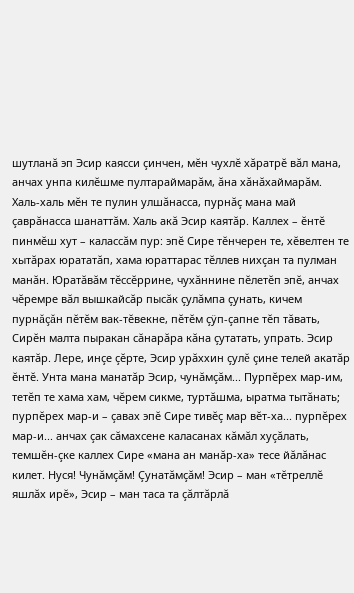шутланă эп Эсир каясси çинчен, мĕн чухлĕ хăратрĕ вăл мана, анчах унпа килĕшме пултараймарăм, ăна хăнăхаймарăм. Халь-халь мĕн те пулин улшăнасса, пурнăç мана май çаврăнасса шанаттăм. Халь акă Эсир каятăр. Каллех – ĕнтĕ пинмĕш хут – калассăм пур: эпĕ Сире тĕнчерен те, хĕвелтен те хытăрах юрататăп, хама юраттарас тĕллев нихçан та пулман манăн. Юратăвăм тĕссĕррине, чухăннине пĕлетĕп эпĕ, анчах чĕремре вăл вышкайсăр пысăк çулăмпа çунать, кичем пурнăçăн пĕтĕм вак-тĕвекне, пĕтĕм çÿп-çапне тĕп тăвать, Сирĕн малта пыракан сăнарăра кăна çутатать, упрать. Эсир каятăр. Лере, инçе çĕрте, Эсир урăххин çулĕ çине телей акатăр ĕнтĕ. Унта мана манатăр Эсир, чунăмçăм... Пурпĕрех мар-им, тетĕп те хама хам, чĕрем сикме, туртăшма, ыратма тытăнать; пурпĕрех мар-и – çавах эпĕ Сире тивĕç мар вĕт-ха... пурпĕрех мар-и... анчах çак сăмахсене каласанах кăмăл хуçăлать, темшĕн-çке каллех Сире «мана ан манăр-ха» тесе йăлăнас килет. Нуся! Чунăмçăм! Çунатăмçăм! Эсир – ман «тĕтреллĕ яшлăх ирĕ», Эсир – ман таса та çăлтăрлă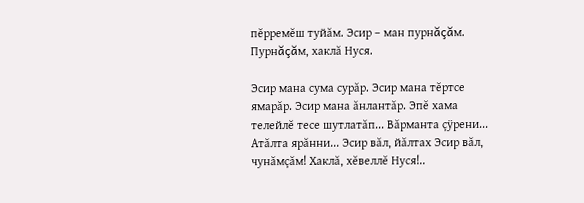пĕрремĕш туйăм. Эсир – ман пурнăçăм. Пурнăçăм, хаклă Нуся.

Эсир мана сума сурăр. Эсир мана тĕртсе ямарăр. Эсир мана ăнлантăр. Эпĕ хама телейлĕ тесе шутлатăп... Вăрманта çÿрени... Атăлта ярăнни... Эсир вăл, йăлтах Эсир вăл, чунăмçăм! Хаклă, хĕвеллĕ Нуся!..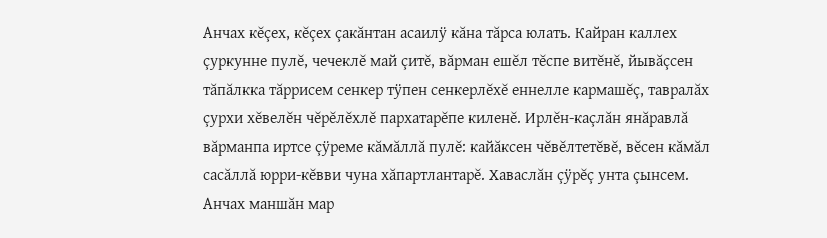Анчах кĕçех, кĕçех çакăнтан асаилÿ кăна тăрса юлать. Кайран каллех çуркунне пулĕ, чечеклĕ май çитĕ, вăрман ешĕл тĕспе витĕнĕ, йывăçсен тăпăлкка тăррисем сенкер тÿпен сенкерлĕхĕ еннелле кармашĕç, тавралăх çурхи хĕвелĕн чĕрĕлĕхлĕ пархатарĕпе киленĕ. Ирлĕн-каçлăн янăравлă вăрманпа иртсе çÿреме кăмăллă пулĕ: кайăксен чĕвĕлтетĕвĕ, вĕсен кăмăл сасăллă юрри-кĕвви чуна хăпартлантарĕ. Хаваслăн çÿрĕç унта çынсем. Анчах маншăн мар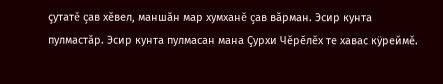çутатĕ çав хĕвел, маншăн мар хумханĕ çав вăрман. Эсир кунта пулмастăр. Эсир кунта пулмасан мана Çурхи Чĕрĕлĕх те хавас кÿреймĕ.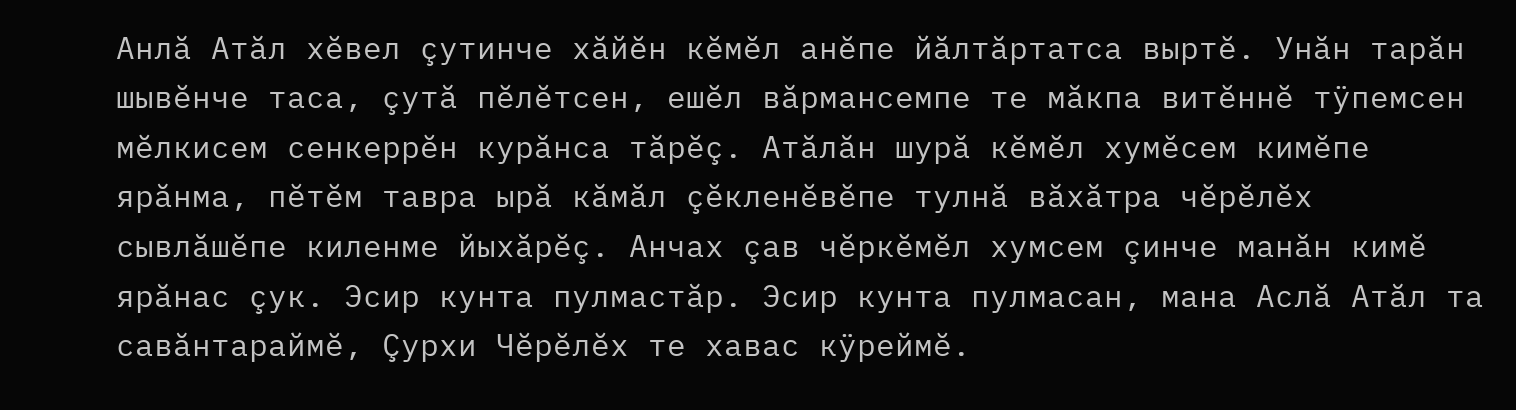Анлă Атăл хĕвел çутинче хăйĕн кĕмĕл анĕпе йăлтăртатса выртĕ. Унăн тарăн шывĕнче таса, çутă пĕлĕтсен, ешĕл вăрмансемпе те мăкпа витĕннĕ тÿпемсен мĕлкисем сенкеррĕн курăнса тăрĕç. Атăлăн шурă кĕмĕл хумĕсем кимĕпе ярăнма, пĕтĕм тавра ырă кăмăл çĕкленĕвĕпе тулнă вăхăтра чĕрĕлĕх сывлăшĕпе киленме йыхăрĕç. Анчах çав чĕркĕмĕл хумсем çинче манăн кимĕ ярăнас çук. Эсир кунта пулмастăр. Эсир кунта пулмасан, мана Аслă Атăл та савăнтараймĕ, Çурхи Чĕрĕлĕх те хавас кÿреймĕ.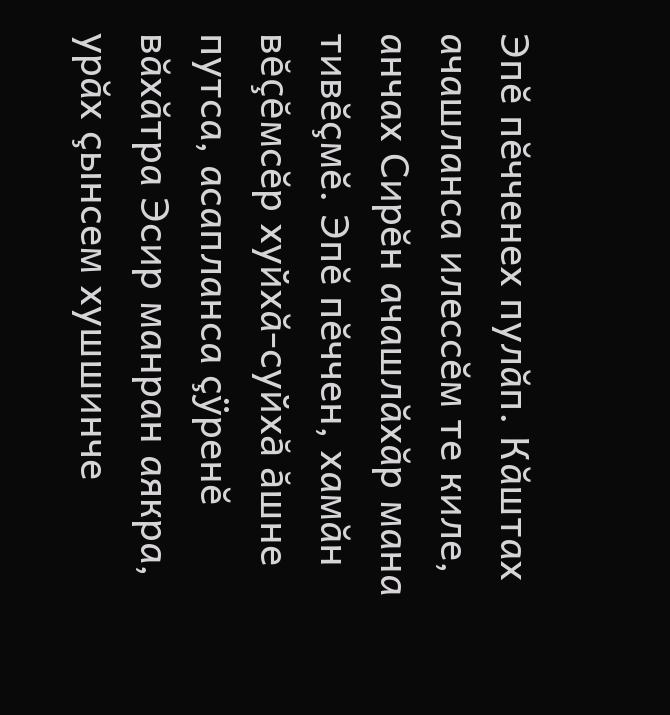Эпĕ пĕчченех пулăп. Кăштах ачашланса илессĕм те киле, анчах Сирĕн ачашлăхăр мана тивĕçмĕ. Эпĕ пĕччен, хамăн вĕçĕмсĕр хуйхă-суйхă ăшне путса, асапланса çÿренĕ вăхăтра Эсир манран аякра, урăх çынсем хушшинче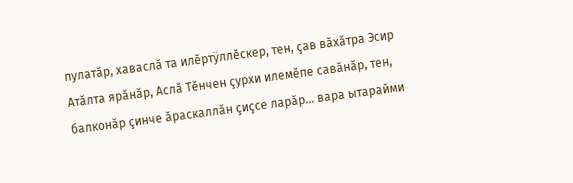пулатăр, хаваслă та илĕртÿллĕскер, тен, çав вăхăтра Эсир Атăлта ярăнăр, Аслă Тĕнчен çурхи илемĕпе савăнăр, тен, балконăр çинче ăраскаллăн çиçсе ларăр... вара ытарайми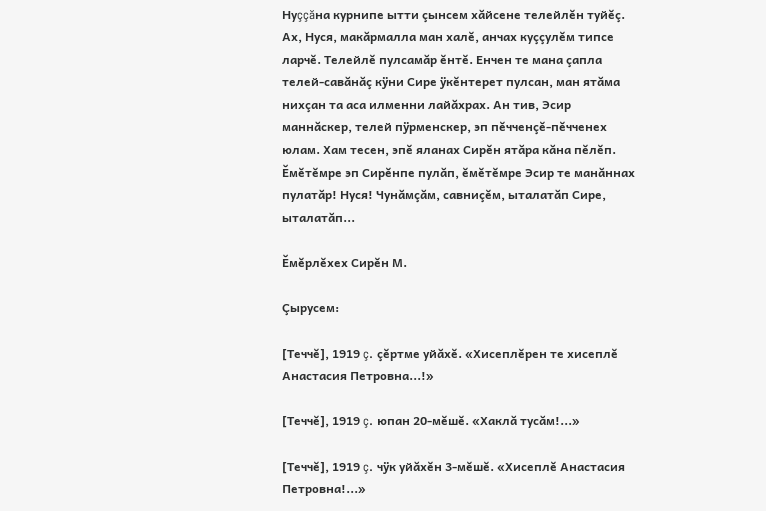Нуççăна курнипе ытти çынсем хăйсене телейлĕн туйĕç. Ах, Нуся, макăрмалла ман халĕ, анчах куççулĕм типсе ларчĕ. Телейлĕ пулсамăр ĕнтĕ. Енчен те мана çапла телей-савăнăç кÿни Сире ÿкĕнтерет пулсан, ман ятăма нихçан та аса илменни лайăхрах. Ан тив, Эсир маннăскер, телей пÿрменскер, эп пĕчченçĕ-пĕчченех юлам. Хам тесен, эпĕ яланах Сирĕн ятăра кăна пĕлĕп. Ĕмĕтĕмре эп Сирĕнпе пулăп, ĕмĕтĕмре Эсир те манăннах пулатăр! Нуся! Чунăмçăм, савниçĕм, ыталатăп Сире, ыталатăп...

Ĕмĕрлĕхех Сирĕн М.

Çырусем:

[Теччĕ], 1919 ç. çĕртме уйăхĕ. «Хисеплĕрен те хисеплĕ Анастасия Петровна...!»

[Теччĕ], 1919 ç. юпан 20-мĕшĕ. «Хаклă тусăм!...»

[Теччĕ], 1919 ç. чÿк уйăхĕн 3-мĕшĕ. «Хисеплĕ Анастасия Петровна!...»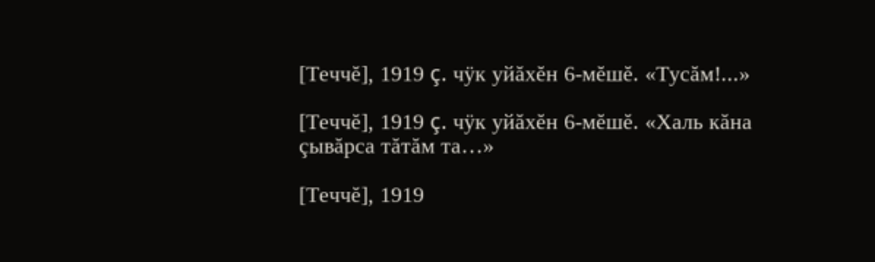[Теччĕ], 1919 ç. чÿк уйăхĕн 6-мĕшĕ. «Тусăм!...»

[Теччĕ], 1919 ç. чÿк уйăхĕн 6-мĕшĕ. «Халь кăна çывăрса тăтăм та…»

[Теччĕ], 1919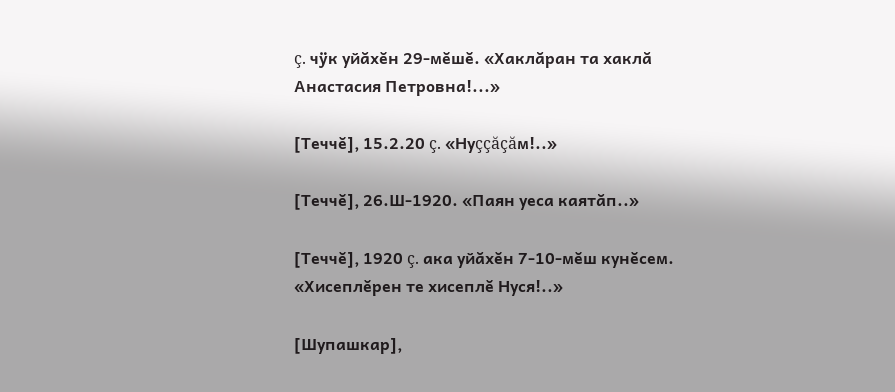ç. чÿк уйăхĕн 29-мĕшĕ. «Хаклăран та хаклă Анастасия Петровна!...»

[Теччĕ], 15.2.20 ç. «Нуççăçăм!..»

[Теччĕ], 26.Ш-1920. «Паян уеса каятăп..»

[Теччĕ], 1920 ç. ака уйăхĕн 7-10-мĕш кунĕсем. «Хисеплĕрен те хисеплĕ Нуся!..»

[Шупашкар],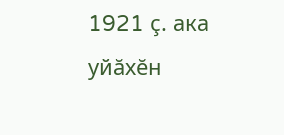1921 ç. ака уйăхĕн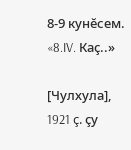8-9 кунĕсем. «8.IV. Каç..»

[Чулхула], 1921 ç. çу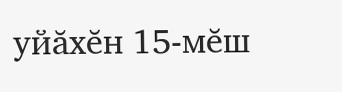уйăхĕн 15-мĕш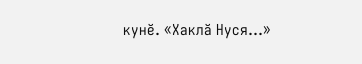кунĕ. «Хаклă Нуся...»